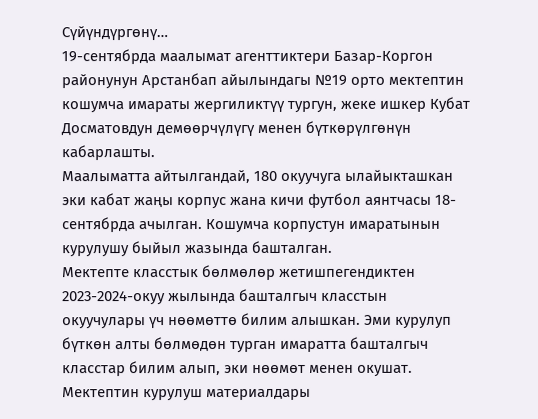Сүйүндүргөнү…
19-сентябрда маалымат агенттиктери Базар-Коргон районунун Арстанбап айылындагы №19 орто мектептин кошумча имараты жергиликтүү тургун, жеке ишкер Кубат Досматовдун демөөрчүлүгү менен бүткөрүлгөнүн кабарлашты.
Маалыматта айтылгандай, 180 окуучуга ылайыкташкан эки кабат жаңы корпус жана кичи футбол аянтчасы 18-сентябрда ачылган. Кошумча корпустун имаратынын курулушу быйыл жазында башталган.
Мектепте класстык бөлмөлөр жетишпегендиктен 2023-2024-окуу жылында башталгыч класстын окуучулары үч нөөмөттө билим алышкан. Эми курулуп бүткөн алты бөлмөдөн турган имаратта башталгыч класстар билим алып, эки нөөмөт менен окушат. Мектептин курулуш материалдары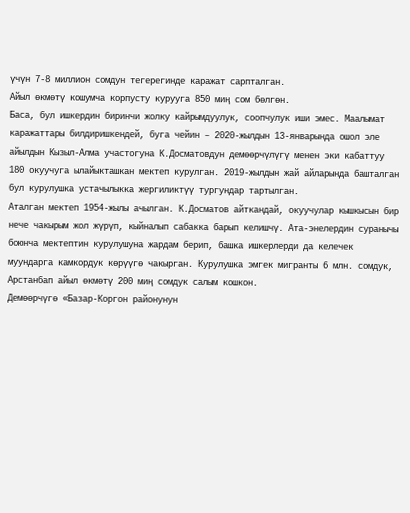үчүн 7-8 миллион сомдун тегерегинде каражат сарпталган.
Айыл өкмөтү кошумча корпусту курууга 850 миң сом бөлгөн.
Баса, бул ишкердин биринчи жолку кайрымдуулук, соопчулук иши эмес. Маалымат каражаттары билдиришкендей, буга чейин – 2020-жылдын 13-январында ошол эле айылдын Кызыл-Алма участогуна К.Досматовдун демөөрчүлүгү менен эки кабаттуу 180 окуучуга ылайыкташкан мектеп курулган. 2019-жылдын жай айларында башталган бул курулушка устачылыкка жергиликтүү тургундар тартылган.
Аталган мектеп 1954-жылы ачылган. К.Досматов айткандай, окуучулар кышкысын бир нече чакырым жол жүрүп, кыйналып сабакка барып келишчү. Ата-энелердин суранычы боюнча мектептин курулушуна жардам берип, башка ишкерлерди да келечек муундарга камкордук көрүүгө чакырган. Курулушка эмгек мигранты 6 млн. сомдук, Арстанбап айыл өкмөтү 200 миң сомдук салым кошкон.
Демөөрчүгө «Базар-Коргон районунун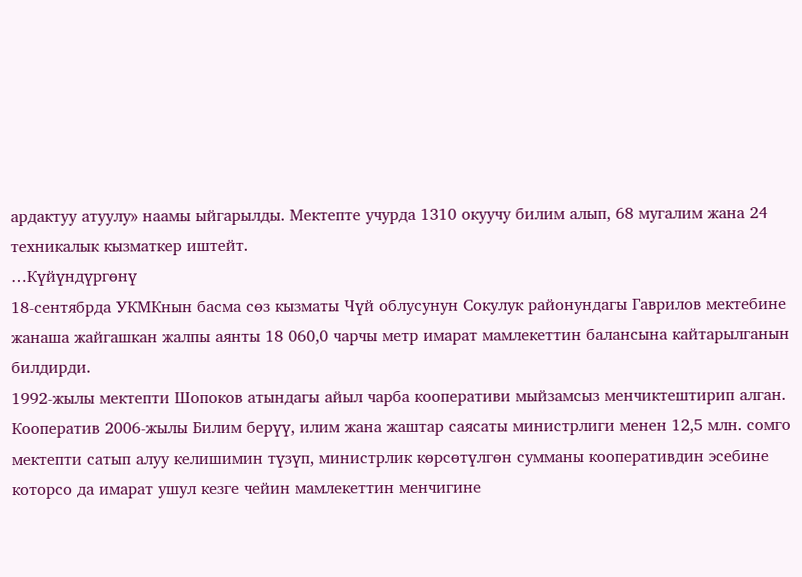ардактуу атуулу» наамы ыйгарылды. Мектепте учурда 1310 окуучу билим алып, 68 мугалим жана 24 техникалык кызматкер иштейт.
…Күйүндүргөнү
18-сентябрда УКМКнын басма сөз кызматы Чүй облусунун Сокулук районундагы Гаврилов мектебине жанаша жайгашкан жалпы аянты 18 060,0 чарчы метр имарат мамлекеттин балансына кайтарылганын билдирди.
1992-жылы мектепти Шопоков атындагы айыл чарба кооперативи мыйзамсыз менчиктештирип алган. Кооператив 2006-жылы Билим берүү, илим жана жаштар саясаты министрлиги менен 12,5 млн. сомго мектепти сатып алуу келишимин түзүп, министрлик көрсөтүлгөн сумманы кооперативдин эсебине которсо да имарат ушул кезге чейин мамлекеттин менчигине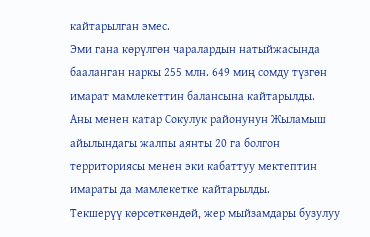кайтарылган эмес.
Эми гана көрүлгөн чаралардын натыйжасында бааланган наркы 255 млн. 649 миң сомду түзгөн имарат мамлекеттин балансына кайтарылды.
Аны менен катар Сокулук районунун Жыламыш айылындагы жалпы аянты 20 га болгон территориясы менен эки кабаттуу мектептин имараты да мамлекетке кайтарылды.
Текшерүү көрсөткөндөй, жер мыйзамдары бузулуу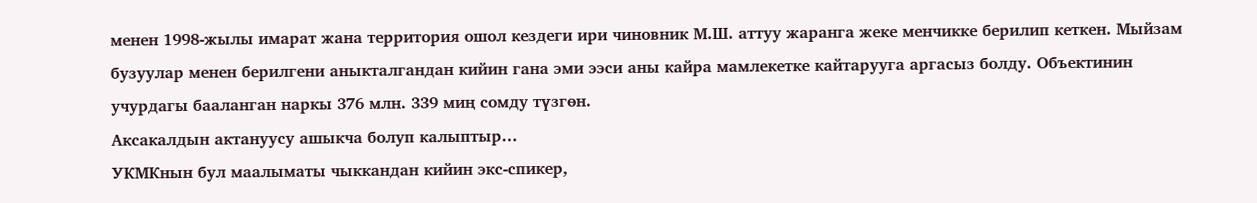менен 1998-жылы имарат жана территория ошол кездеги ири чиновник М.Ш. аттуу жаранга жеке менчикке берилип кеткен. Мыйзам бузуулар менен берилгени аныкталгандан кийин гана эми ээси аны кайра мамлекетке кайтарууга аргасыз болду. Объектинин учурдагы бааланган наркы 376 млн. 339 миң сомду түзгөн.
Аксакалдын актануусу ашыкча болуп калыптыр…
УКМКнын бул маалыматы чыккандан кийин экс-спикер,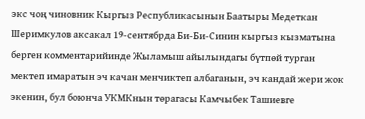экс чоң чиновник Кыргыз Республикасынын Баатыры Медеткан Шеримкулов аксакал 19-сентябрда Би-Би-Синин кыргыз кызматына берген комментарийинде Жыламыш айылындагы бүтпөй турган мектеп имаратын эч качан менчиктеп албаганын, эч кандай жери жок экенин, бул боюнча УКМКнын төрагасы Камчыбек Ташиевге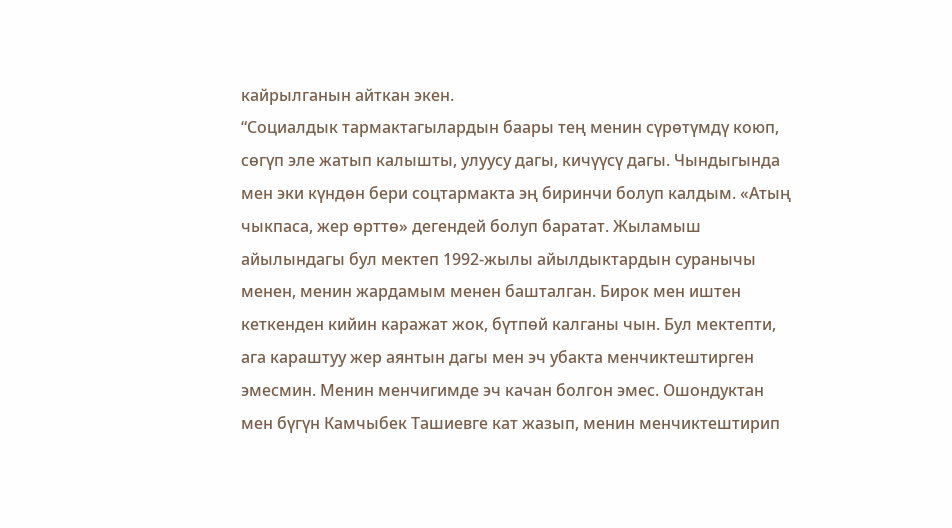кайрылганын айткан экен.
“Социалдык тармактагылардын баары тең менин сүрөтүмдү коюп, сөгүп эле жатып калышты, улуусу дагы, кичүүсү дагы. Чындыгында мен эки күндөн бери соцтармакта эң биринчи болуп калдым. «Атың чыкпаса, жер өрттө» дегендей болуп баратат. Жыламыш айылындагы бул мектеп 1992-жылы айылдыктардын суранычы менен, менин жардамым менен башталган. Бирок мен иштен кеткенден кийин каражат жок, бүтпөй калганы чын. Бул мектепти, ага караштуу жер аянтын дагы мен эч убакта менчиктештирген эмесмин. Менин менчигимде эч качан болгон эмес. Ошондуктан мен бүгүн Камчыбек Ташиевге кат жазып, менин менчиктештирип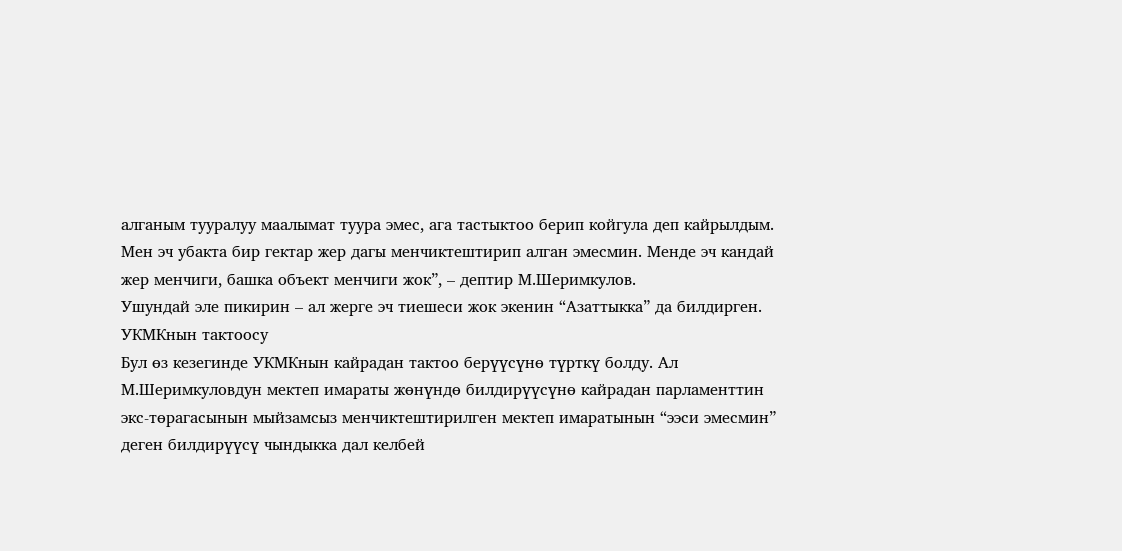алганым тууралуу маалымат туура эмес, ага тастыктоо берип койгула деп кайрылдым. Мен эч убакта бир гектар жер дагы менчиктештирип алган эмесмин. Менде эч кандай жер менчиги, башка объект менчиги жок”, – дептир М.Шеримкулов.
Ушундай эле пикирин – ал жерге эч тиешеси жок экенин “Азаттыкка” да билдирген.
УКМКнын тактоосу
Бул өз кезегинде УКМКнын кайрадан тактоо берүүсүнө түрткү болду. Ал М.Шеримкуловдун мектеп имараты жөнүндө билдирүүсүнө кайрадан парламенттин экс-төрагасынын мыйзамсыз менчиктештирилген мектеп имаратынын “ээси эмесмин” деген билдирүүсү чындыкка дал келбей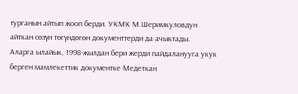турганын айтып жооп берди. УКМК М.Шеримкуловдун айткан сөзүн төгүндөгөн документтерди да ачыктады.
Аларга ылайык, 1998-жылдан бери жерди пайдаланууга укук берген мамлекеттик документке Медеткан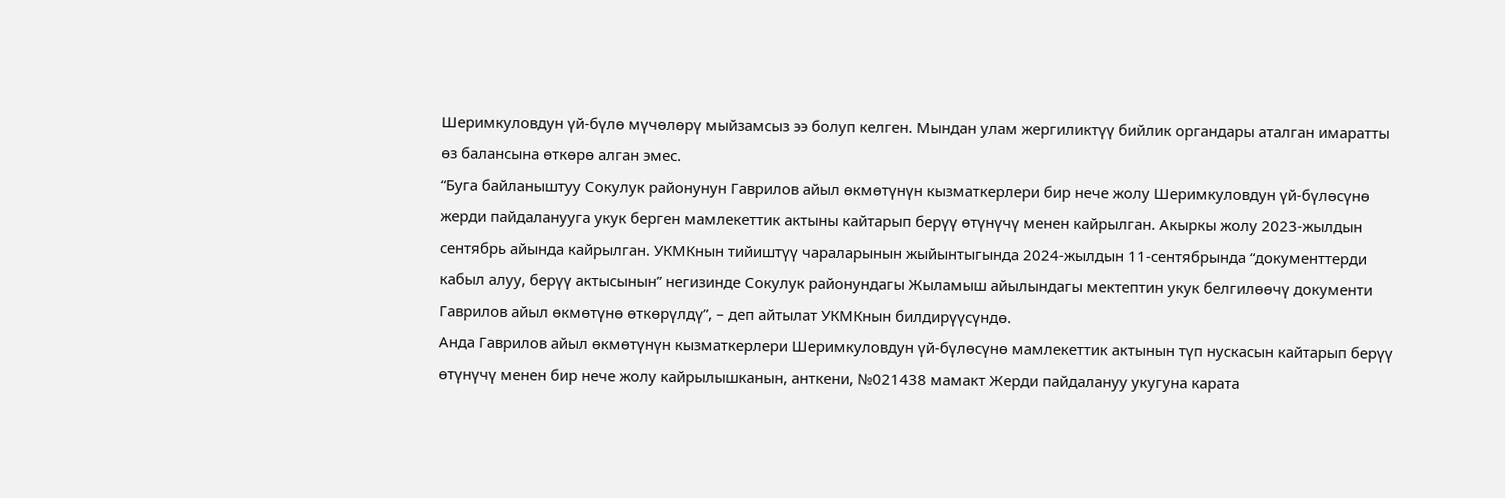Шеримкуловдун үй-бүлө мүчөлөрү мыйзамсыз ээ болуп келген. Мындан улам жергиликтүү бийлик органдары аталган имаратты өз балансына өткөрө алган эмес.
“Буга байланыштуу Сокулук районунун Гаврилов айыл өкмөтүнүн кызматкерлери бир нече жолу Шеримкуловдун үй-бүлөсүнө жерди пайдаланууга укук берген мамлекеттик актыны кайтарып берүү өтүнүчү менен кайрылган. Акыркы жолу 2023-жылдын сентябрь айында кайрылган. УКМКнын тийиштүү чараларынын жыйынтыгында 2024-жылдын 11-сентябрында “документтерди кабыл алуу, берүү актысынын” негизинде Сокулук районундагы Жыламыш айылындагы мектептин укук белгилөөчү документи Гаврилов айыл өкмөтүнө өткөрүлдү”, – деп айтылат УКМКнын билдирүүсүндө.
Анда Гаврилов айыл өкмөтүнүн кызматкерлери Шеримкуловдун үй-бүлөсүнө мамлекеттик актынын түп нускасын кайтарып берүү өтүнүчү менен бир нече жолу кайрылышканын, анткени, №021438 мамакт Жерди пайдалануу укугуна карата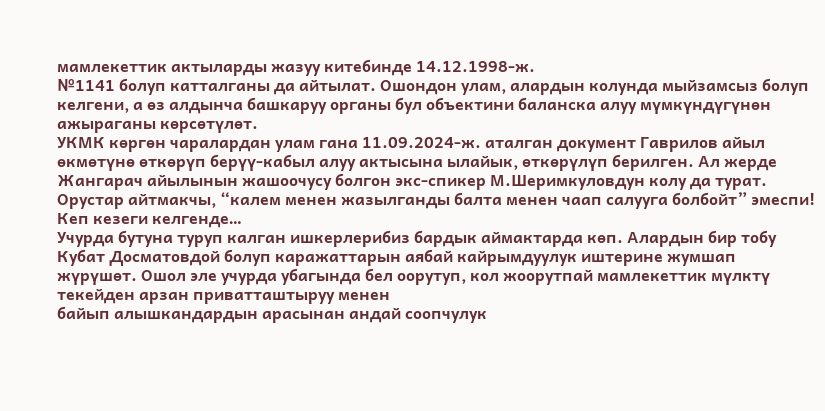мамлекеттик актыларды жазуу китебинде 14.12.1998-ж.
№1141 болуп катталганы да айтылат. Ошондон улам, алардын колунда мыйзамсыз болуп келгени, а өз алдынча башкаруу органы бул объектини баланска алуу мүмкүндүгүнөн ажыраганы көрсөтүлөт.
УКМК көргөн чаралардан улам гана 11.09.2024-ж. аталган документ Гаврилов айыл өкмөтүнө өткөрүп берүү-кабыл алуу актысына ылайык, өткөрүлүп берилген. Ал жерде Жангарач айылынын жашоочусу болгон экс-спикер М.Шеримкуловдун колу да турат.
Орустар айтмакчы, “калем менен жазылганды балта менен чаап салууга болбойт” эмеспи!
Кеп кезеги келгенде…
Учурда бутуна туруп калган ишкерлерибиз бардык аймактарда көп. Алардын бир тобу Кубат Досматовдой болуп каражаттарын аябай кайрымдуулук иштерине жумшап жүрүшөт. Ошол эле учурда убагында бел оорутуп, кол жоорутпай мамлекеттик мүлктү текейден арзан приватташтыруу менен
байып алышкандардын арасынан андай соопчулук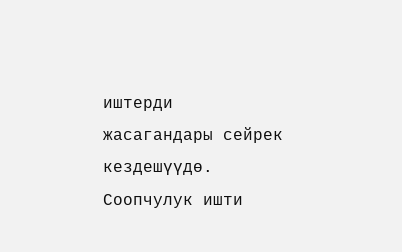иштерди жасагандары сейрек кездешүүдө.
Соопчулук ишти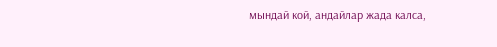мындай кой, андайлар жада калса,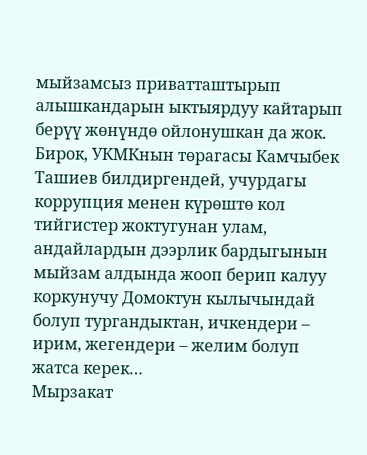мыйзамсыз приватташтырып алышкандарын ыктыярдуу кайтарып берүү жөнүндө ойлонушкан да жок. Бирок, УКМКнын төрагасы Камчыбек Ташиев билдиргендей, учурдагы коррупция менен күрөштө кол тийгистер жоктугунан улам, андайлардын дээрлик бардыгынын мыйзам алдында жооп берип калуу коркунучу Домоктун кылычындай болуп тургандыктан, ичкендери – ирим, жегендери – желим болуп жатса керек…
Мырзакат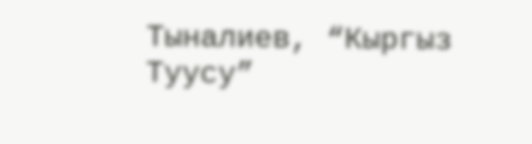Тыналиев, “Кыргыз Туусу”